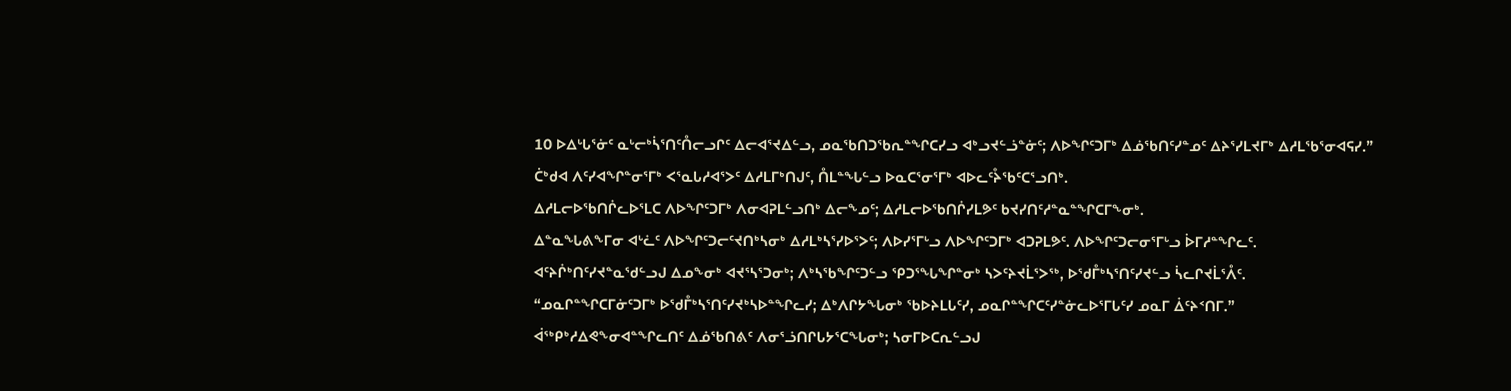10 ᐅᐃᒡᒐᕐᓃᑦ ᓇᒡᓕᒃᓵᕐᑎᑦᑍᓕᓗᒋᑦ ᐃᓕᐊᕐᔪᐃᓪᓗ, ᓄᓇᖃᑎᑐᖃᕆᓐᖏᑕᓯᓗ ᐊᒃᓗᔪᓪᓘᓐᓃᑦ; ᐱᐅᖏᑦᑐᒥᒃ ᐃᓅᖃᑎᑦᓯᓐᓄᑦ ᐃᔨᕐᓯᒪᔪᒥᒃ ᐃᓱᒪᖃᕐᓂᐊᕋᓯ.”
ᑖᒃᑯᐊ ᐱᑦᓯᐊᖏᓐᓂᕐᒥᒃ ᐸᕐᓇᒐᓱᐊᕐᐳᑦ ᐃᓱᒪᒥᒃᑎᒍᑦ, ᑍᒪᓐᖓᓪᓗ ᐅᓇᑕᕐᓂᕐᒥᒃ ᐊᐅᓚᑦᔧᖃᑦᑕᕐᓗᑎᒃ.
ᐃᓱᒪᓕᐅᖃᑎᒌᓚᐅᕐᒪᑕ ᐱᐅᖏᑦᑐᒥᒃ ᐱᓂᐊᕈᒪᓪᓗᑎᒃ ᐃᓕᖕᓄᑦ; ᐃᓱᒪᓕᐅᖃᑎᒌᓯᒪᕗᑦ ᑲᔪᓯᑎᑦᓱᓐᓇᓐᖏᑕᒥᖕᓂᒃ.
ᐃᓐᓇᖓᕕᖕᒥᓂ ᐊᒡᓛᑦ ᐱᐅᖏᑦᑐᓕᑦᔪᑎᒃᓴᓂᒃ ᐃᓱᒪᒃᓴᕐᓯᐅᕐᐳᑦ; ᐱᐅᓯᕐᒥᒡᓗ ᐱᐅᖏᑦᑐᒥᒃ ᐊᑐᕈᒪᕗᑦ. ᐱᐅᖏᑦᑐᓕᓂᕐᒥᒡᓗ ᐆᒥᓱᓐᖏᓚᑦ.
ᐊᑦᔨᒌᒃᑎᑦᓯᔪᓐᓇᖁᓪᓗᒍ ᐃᓄᖕᓂᒃ ᐊᔪᕐᓴᕐᑐᓂᒃ; ᐱᒃᓴᖃᖏᑦᑐᓪᓗ ᕿᑐᕐᖓᖏᓐᓂᒃ ᓴᐳᑦᔨᔪᒫᕐᐳᖅ, ᐅᖁᒤᒃᓴᕐᑎᑦᓯᔪᓪᓗ ᓵᓚᒋᔪᒫᕐᐰᑦ.
“ᓄᓇᒋᓐᖏᑕᒥᓃᑦᑐᒥᒃ ᐅᖁᒤᒃᓴᕐᑎᑦᓯᔪᒃᓴᐅᓐᖏᓚᓯ; ᐃᒃᐱᒋᔭᖓᓂᒃ ᖃᐅᔨᒪᒐᑦᓯ, ᓄᓇᒋᓐᖏᑕᑦᓯᓐᓃᓚᐅᕐᒥᒐᑦᓯ ᓄᓇᒥ ᐄᑦᔨᑉᑎᒥ.”
ᐋᖅᑭᒃᓱᐃᕙᖕᓂᐊᓐᖏᓚᑎᑦ ᐃᓅᖃᑎᕕᑦ ᐱᓂᕐᓘᑎᒋᒐᔭᕐᑕᖓᓂᒃ; ᓴᓂᒥᐅᑕᕆᓪᓗᒍ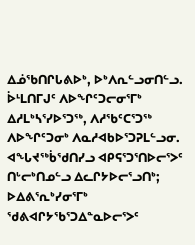ᐃᓅᖃᑎᒋᒐᕕᐅᒃ, ᐅᒃᐱᕆᓪᓗᓂᑎᓪᓗ.
ᐆᒻᒪᑎᒥᒍᑦ ᐱᐅᖏᑦᑐᓕᓂᕐᒥᒃ ᐃᓱᒪᒃᓴᕐᓯᐅᕐᑐᖅ, ᐱᓱᖃᑦᑕᕐᑐᖅ ᐱᐅᖏᑦᑐᓂᒃ ᐱᓇᓱᐊᑲᐅᕐᑐᕈᒪᓪᓗᓂ.
ᐊᖓᔪᖅᑳᖁᑎᓯᓗ ᐊᑭᕋᕐᑐᕐᑎᐅᓕᕐᐳᑦ ᑎᒡᓕᒃᑎᓄᓪᓗ ᐃᓚᒋᔭᐅᓕᕐᓗᑎᒃ; ᐅᐃᕕᕐᕆᒃᓯᓂᕐᒥᒃ ᖁᕕᐊᒋᔭᖃᕐᑐᐃᓐᓇᐅᓕᕐᐳᑦ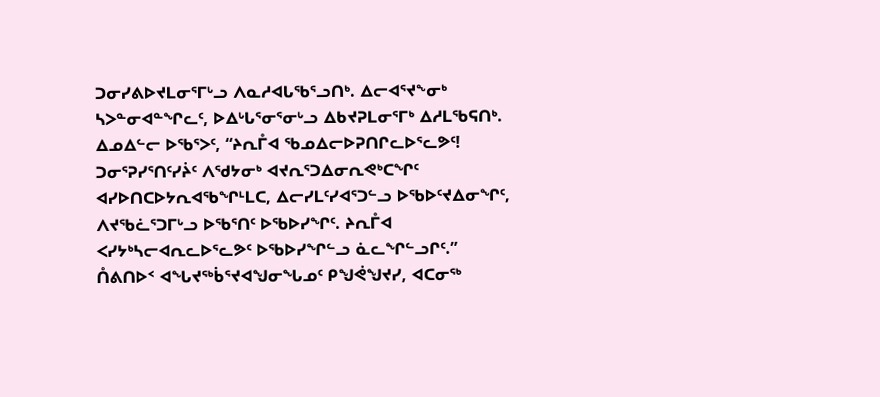ᑐᓂᓯᕕᐅᔪᒪᓂᕐᒥᒡᓗ ᐱᓇᓱᐊᒐᖃᕐᓗᑎᒃ. ᐃᓕᐊᕐᔪᖕᓂᒃ ᓴᐳᓐᓂᐊᓐᖏᓚᑦ, ᐅᐃᒡᒐᕐᓂᕐᓂᒡᓗ ᐃᑲᔪᕈᒪᓂᕐᒥᒃ ᐃᓱᒪᖃᕋᑎᒃ.
ᐃᓄᐃᓪᓕ ᐅᖃᕐᐳᑦ, “ᔨᕆᒤᐊ ᖃᓄᐃᓕᐅᕈᑎᒋᓚᐅᕐᓚᕗᑦ! ᑐᓂᕐᕈᓯᕐᑎᑦᓯᔩᑦ ᐱᖁᔭᓂᒃ ᐊᔪᕆᕐᑐᐃᓂᕆᕙᒃᑕᖏᑦ ᐊᓯᐅᑎᑕᐅᔭᕆᐊᖃᖏᒻᒪᑕ, ᐃᓕᓯᒪᑦᓯᐊᕐᑐᓪᓗ ᐅᖃᐅᑦᔪᐃᓂᖏᑦ, ᐱᔪᖃᓛᕐᑐᒥᒡᓗ ᐅᖃᕐᑎᑦ ᐅᖃᐅᓯᖏᑦ. ᔨᕆᒤᐊ ᐸᓯᔭᒃᓴᓕᐊᕆᓚᐅᕐᓚᕗᑦ ᐅᖃᐅᓯᖏᓪᓗ ᓈᓚᖏᓪᓗᒋᑦ.”
ᑍᕕᑎᐅᑉ ᐊᖓᔪᖅᑳᕐᔪᐊᖑᓂᖓᓄᑦ ᑭᖑᕚᖑᔪᓯ, ᐊᑕᓂᖅ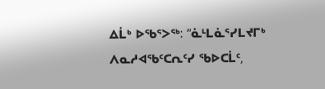ᐃᒫᒃ ᐅᖃᕐᐳᖅ: “ᓈᒻᒪᓈᕐᓯᒪᔪᒥᒃ ᐱᓇᓱᐊᖃᑦᑕᕆᑦᓯ ᖃᐅᑕᒫᑦ,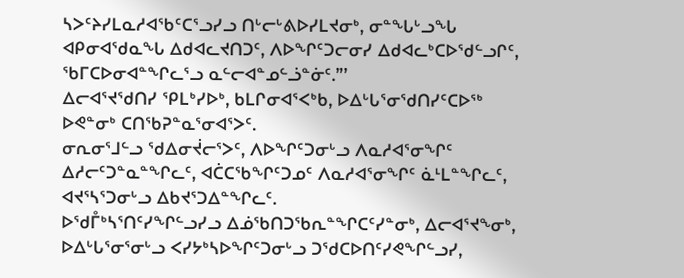ᓴᐳᑦᔨᓯᒪᓇᓱᐊᖃᑦᑕᕐᓗᓯᓗ ᑎᒡᓕᒡᕕᐅᓯᒪᔪᓂᒃ, ᓂᓐᖓᒡᓗᖓ ᐊᑭᓂᐊᖁᓇᖓ ᐃᑯᐊᓚᔪᑎᑐᑦ, ᐱᐅᖏᑦᑐᓕᓂᓯ ᐃᑯᐊᓚᒃᑕᐅᖁᓪᓗᒋᑦ, ᖃᒥᑕᐅᓂᐊᓐᖏᓚᕐᓗ ᓇᓪᓕᐊᓐᓄᓪᓘᓐᓃᑦ.”’
ᐃᓕᐊᕐᔪᖁᑎᓯ ᕿᒪᒃᓯᐅᒃ, ᑲᒪᒋᓂᐊᕐᐸᒃᑲ, ᐅᐃᒡᒐᕐᓂᖁᑎᓯᑦᑕᐅᖅ ᐅᕙᓐᓂᒃ ᑕᑎᖃᕈᓐᓇᕐᓂᐊᕐᐳᑦ.
ᓂᕆᓂᕐᒧᓪᓗ ᖁᐃᓂᔫᓕᕐᐳᑦ, ᐱᐅᖏᑦᑐᓂᒡᓗ ᐱᓇᓱᐊᕐᓂᖏᑦ ᐃᓱᓕᑦᑐᓐᓇᓐᖏᓚᑦ, ᐊᑖᑕᖃᖏᑦᑐᓄᑦ ᐱᓇᓱᐊᕐᓂᖏᑦ ᓈᒻᒪᓐᖏᓚᑦ, ᐊᔪᕐᓴᕐᑐᓂᒡᓗ ᐃᑲᔪᕐᑐᐃᓐᖏᓚᑦ.
ᐅᖁᒤᒃᓴᕐᑎᑦᓯᖏᓪᓗᓯᓗ ᐃᓅᖃᑎᑐᖃᕆᓐᖏᑕᑦᓯᓐᓂᒃ, ᐃᓕᐊᕐᔪᖕᓂᒃ, ᐅᐃᒡᒐᕐᓂᕐᓂᒡᓗ ᐸᓯᔭᒃᓴᐅᖏᑦᑐᓂᒡᓗ ᑐᖁᑕᐅᑎᑦᓯᕙᖏᓪᓗᓯ,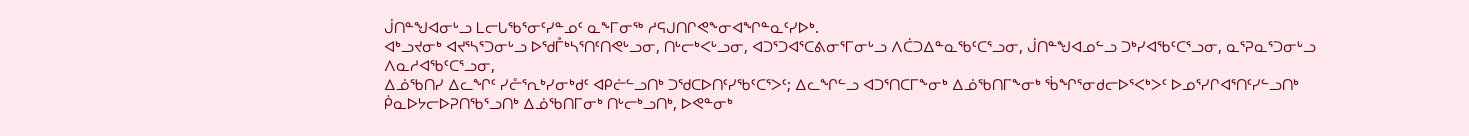ᒎᑎᓐᖑᐊᓂᒡᓗ ᒪᓕᒐᖃᕐᓂᑦᓯᓐᓄᑦ ᓇᖕᒥᓂᖅ ᓱᕋᒍᑎᒋᕙᖕᓂᐊᖏᓐᓇᑦᓯᐅᒃ.
ᐊᒃᓗᔪᓂᒃ ᐊᔪᕐᓴᕐᑐᓂᒡᓗ ᐅᖁᒤᒃᓴᕐᑎᑦᑎᕙᒡᓗᓂ, ᑎᒡᓕᒃᐸᒡᓗᓂ, ᐊᑐᕐᑐᐊᕐᑕᕕᓂᕐᒥᓂᒡᓗ ᐱᑖᑐᐃᓐᓇᖃᑦᑕᕐᓗᓂ, ᒎᑎᓐᖑᐊᓄᓪᓗ ᑐᒃᓯᐊᖃᑦᑕᕐᓗᓂ, ᓇᕐᕈᓇᕐᑐᓂᒡᓗ ᐱᓇᓱᐊᖃᑦᑕᕐᓗᓂ,
ᐃᓅᖃᑎᓯ ᐃᓚᖏᑦ ᓯᓔᕐᕆᒃᓯᓂᒃᑯᑦ ᐊᑭᓖᓪᓗᑎᒃ ᑐᖁᑕᐅᑎᑦᓯᖃᑦᑕᕐᐳᑦ; ᐃᓚᖏᓪᓗ ᐊᑐᕐᑎᑕᒥᖕᓂᒃ ᐃᓅᖃᑎᒥᖕᓂᒃ ᖄᖏᕐᓂᑯᓕᐅᕐᐸᒃᐳᑦ ᐅᓄᕐᓯᒋᐊᕐᑎᑦᓯᓪᓗᑎᒃ ᑮᓇᐅᔭᓕᐅᕈᑎᖃᕐᓗᑎᒃ ᐃᓅᖃᑎᒥᓂᒃ ᑎᒡᓕᒃᓗᑎᒃ, ᐅᕙᓐᓂᒃ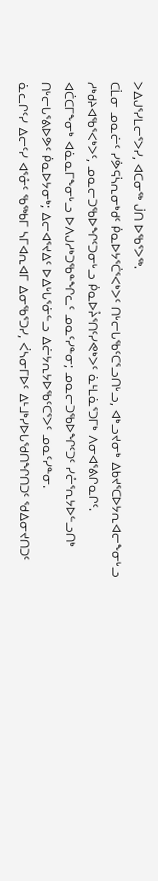ᐳᐃᒍᕐᓯᒪᓕᕐᐳᓯ, ᐊᑕᓂᖅ ᒎᑎ ᐅᖃᕐᐳᖅ.
ᑕᒫᓂ ᓄᓇᓖᑦ ᓯᕘᕋᓵᕆᓂᒃᑯᑦ ᑮᓇᐅᔭᕐᑖᕐᐸᒃᐳᑦ ᑎᒡᓕᒐᖃᑦᑕᕐᓗᑎᒡᓗ, ᐊᒃᓗᔪᓂᒃ ᐃᑲᔪᕐᑕᐅᔭᕆᐊᓕᖕᓂᒡᓗ ᓱᒃᑯᔨᐊᖃᕐᐸᒃᐳᑦ, ᓄᓇᓕᑐᖃᐅᖏᑦᑐᓂᒡᓗ ᑮᓇᐅᔧᕐᑎᑦᓯᕙᒃᐳᑦ ᓈᒻᒪᓈᕐᑐᒥᒃ ᐱᓂᐊᕐᕕᒋᓇᒋᑦ.
ᐊᑖᑕᒥᖕᓂᒃ ᐊᓈᓇᒥᖕᓂᒡᓗ ᐅᐱᒍᓱᒃᑐᖃᓐᖏᓚᑦ ᓄᓇᑦᓯᓐᓂ; ᓄᓇᓕᑐᖃᐅᖏᑦᑐᑦ ᓯᓔᕐᕆᔭᐅᓪᓗᑎᒃ ᑎᒡᓕᒐᕐᕕᐅᕗᑦ ᑮᓇᐅᔭᓂᒃ; ᐃᓕᐊᕐᔪᐃᑦ ᐅᐃᒡᒐᕐᓃᓪᓗ ᐃᓖᔭᕆᔭᐅᖃᑦᑕᕐᐳᑦ ᓄᓇᑦᓯᓐᓂ.
ᓈᓚᒋᑦᓯ ᐃᓕᑦᓯ ᐊᕐᓁᑦ ᖃᖅᑲᒥ ᓴᒥᐊᕆᐊᒥ ᐃᓂᖃᕐᑐᓯ, ᐹᓴᓂᒥᐅᑦ ᐃᒻᒧᒃᓯᐅᒐᖁᑎᖏᑎᑐᑦ ᖁᐃᓂᔪᑎᑐᑦ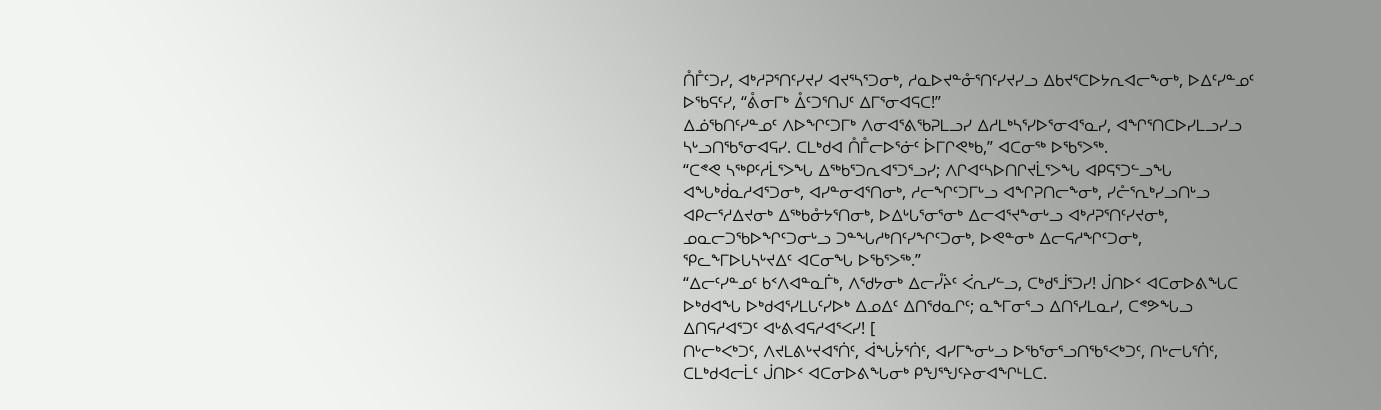ᑍᒤᑦᑐᓯ, ᐊᒃᓱᕈᕐᑎᑦᓯᔪᓯ ᐊᔪᕐᓴᕐᑐᓂᒃ, ᓱᓇᐅᔪᓐᓁᕐᑎᑦᓯᔪᓯᓗ ᐃᑲᔪᕐᑕᐅᔭᕆᐊᓕᖕᓂᒃ, ᐅᐃᑦᓯᓐᓄᑦ ᐅᖃᕋᑦᓯ, “ᕔᓂᒥᒃ ᐂᑦᑐᕐᑎᒍᑦ ᐃᒥᕐᓂᐊᕋᑕ!”
ᐃᓅᖃᑎᑦᓯᓐᓄᑦ ᐱᐅᖏᑦᑐᒥᒃ ᐱᓂᐊᕐᕕᖃᕈᒪᓗᓯ ᐃᓱᒪᒃᓴᕐᓯᐅᕐᓂᐊᕐᓇᓯ, ᐊᖏᕐᑎᑕᐅᓯᒪᓗᓯᓗ ᓴᒡᓗᑎᖃᕐᓂᐊᕋᓯ. ᑕᒪᒃᑯᐊ ᑍᒤᓕᐅᕐᓃᑦ ᐆᒥᒋᕙᒃᑲ,” ᐊᑕᓂᖅ ᐅᖃᕐᐳᖅ.
“ᑕᕝᕙ ᓴᖅᑭᑦᓱᒫᕐᐳᖓ ᐃᖅᑲᕐᑐᕆᐊᕐᑐᕐᓗᓯ; ᐱᒋᐊᑦᓴᐅᑎᒋᔪᒫᕐᐳᖓ ᐊᑭᕋᕐᑐᓪᓗᖓ ᐊᖓᒃᑰᓇᓱᐊᕐᑐᓂᒃ, ᐊᓯᓐᓂᐊᕐᑎᓂᒃ, ᓱᓕᖏᑦᑐᒥᒡᓗ ᐊᖏᕈᑎᓕᖕᓂᒃ, ᓯᓔᕐᕆᒃᓯᓗᑎᒡᓗ ᐊᑭᓕᕐᓱᐃᔪᓂᒃ ᐃᖅᑲᓁᔭᕐᑎᓂᒃ, ᐅᐃᒡᒐᕐᓂᕐᓂᒃ ᐃᓕᐊᕐᔪᖕᓂᒡᓗ ᐊᒃᓱᕈᕐᑎᑦᓯᔪᓂᒃ, ᓄᓇᓕᑐᖃᐅᖏᑦᑐᓂᒡᓗ ᑐᓐᖓᓱᒃᑎᑦᓯᖏᑦᑐᓂᒃ, ᐅᕙᓐᓂᒃ ᐃᓕᕋᓱᖏᑦᑐᓂᒃ, ᕿᓚᖕᒥᐅᒐᓴᒡᔪᐃᑦ ᐊᑕᓂᖓ ᐅᖃᕐᐳᖅ.”
“ᐃᓕᑦᓯᓐᓄᑦ ᑲᑉᐱᐊᓐᓇᒦᒃ, ᐱᖁᔭᓂᒃ ᐃᓕᓮᔩᑦ ᐹᕆᓯᓪᓗ, ᑕᒃᑯᕐᒨᕐᑐᓯ! ᒎᑎᐅᑉ ᐊᑕᓂᐅᕕᖓᑕ ᐅᒃᑯᐊᖓ ᐅᒃᑯᐊᕐᓯᒪᒐᑦᓯᐅᒃ ᐃᓄᐃᑦ ᐃᑎᖁᓇᒋᑦ; ᓇᖕᒥᓂᕐᓗ ᐃᑎᕐᓯᒪᓇᓯ, ᑕᕝᕗᖓᓗ ᐃᑎᕋᓱᐊᕐᑐᑦ ᐊᒡᕕᐊᕋᓱᐊᕐᐸᓯ! [
ᑎᒡᓕᒃᐸᒃᑐᑦ, ᐱᔪᒪᕕᒡᔪᐊᕐᑏᑦ, ᐋᖓᔮᕐᑏᑦ, ᐊᓯᒥᖕᓂᒡᓗ ᐅᖃᕐᓂᕐᓗᑎᖃᕐᐸᒃᑐᑦ, ᑎᒡᓕᒐᕐᑏᑦ, ᑕᒪᒃᑯᐊᓕᒫᑦ ᒎᑎᐅᑉ ᐊᑕᓂᐅᕕᖓᓂᒃ ᑭᖑᕐᖑᑦᔨᓂᐊᖏᒻᒪᑕ.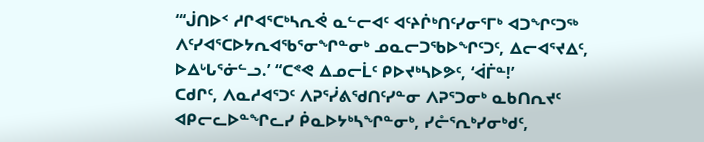“‘ᒎᑎᐅᑉ ᓱᒋᐊᕐᑕᒃᓴᕆᕚ ᓇᓪᓕᐊᑦ ᐊᑦᔨᒌᒃᑎᑦᓯᓂᕐᒥᒃ ᐊᑐᖏᑦᑐᖅ ᐱᑦᓯᐊᕐᑕᐅᔭᕆᐊᖃᕐᓂᖏᓐᓂᒃ ᓄᓇᓕᑐᖃᐅᖏᑦᑐᑦ, ᐃᓕᐊᕐᔪᐃᑦ, ᐅᐃᒡᒐᕐᓃᓪᓗ.’ “ᑕᕝᕙ ᐃᓄᓕᒫᑦ ᑭᐅᔪᒃᓴᐅᕗᑦ, ‘ᐋᒦᓐ!’
ᑕᑯᒋᑦ, ᐱᓇᓱᐊᕐᑐᑦ ᐱᕈᕐᓰᕕᖁᑎᑦᓯᓐᓂ ᐱᕈᕐᑐᓂᒃ ᓇᑲᑎᕆᔪᑦ ᐊᑭᓕᓚᐅᓐᖏᓚᓯ ᑮᓇᐅᔭᒃᓴᖏᓐᓂᒃ, ᓯᓔᕐᕆᒃᓯᓂᒃᑯᑦ,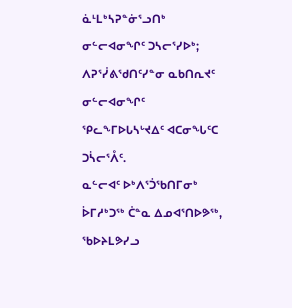ᓈᒻᒪᒃᓴᕈᓐᓃᕐᓗᑎᒃ ᓂᓪᓕᐊᓂᖏᑦ ᑐᓴᓕᕐᓯᐅᒃ; ᐱᕈᕐᓰᕕᖁᑎᑦᓯᓐᓂ ᓇᑲᑎᕆᔪᑦ ᓂᓪᓕᐊᓂᖏᑦ ᕿᓚᖕᒥᐅᒐᓴᒡᔪᐃᑦ ᐊᑕᓂᖓᑦᑕ ᑐᓵᓕᕐᐰᑦ.
ᓇᓪᓕᐊᑦ ᐅᒃᐱᕐᑑᖃᑎᒥᓂᒃ ᐆᒥᓱᒃᑐᖅ ᑖᓐᓇ ᐃᓄᐊᕐᑎᐅᕗᖅ, ᖃᐅᔨᒪᕗᓯᓗ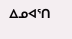ᐃᓄᐊᕐᑎ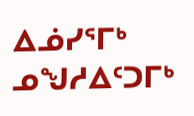ᐃᓅᓯᕐᒥᒃ ᓄᖑᓱᐃᑦᑐᒥᒃ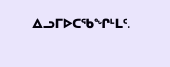ᐃᓗᒥᐅᑕᖃᖏᒻᒪᑦ.